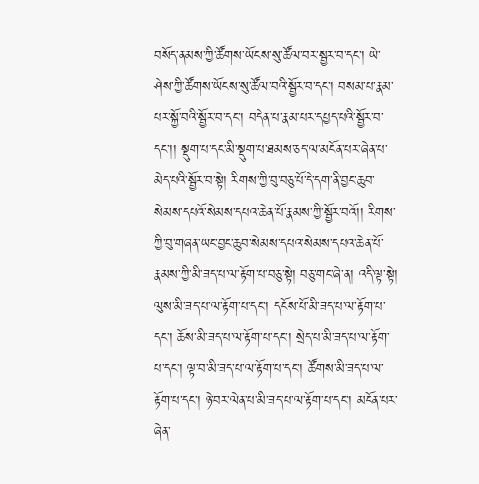བསོད་ནམས་ཀྱི་ཚོགས་ཡོངས་སུ་ཚོལ་བར་སྦྱར་བ་དང་། ཡེ་ཤེས་ཀྱི་ཚོགས་ཡོངས་སུ་ཚོལ་བའི་སྦྱོར་བ་དང་། བསམ་པ་རྣམ་པར་སྐྱོ་བའི་སྦྱོར་བ་དང་། བདེན་པ་རྣམ་པར་དཔྱད་པའི་སྦྱོར་བ་དང་།། སྡུག་པ་དང་མི་སྡུག་པ་ཐམས་ཅད་ལ་མངོན་པར་ཞེན་པ་མེད་པའི་སྦྱོར་བ་སྟེ། རིགས་ཀྱི་བུ་བཅུ་པོ་དེ་དག་ནི་བྱང་ཆུབ་སེམས་དཔའོ་སེམས་དཔའ་ཆེན་པོ་རྣམས་ཀྱི་སྦྱོར་བའོ།། རིགས་ཀྱི་བུ་གཞན་ཡང་བྱང་ཆུབ་སེམས་དཔའ་སེམས་དཔའ་ཆེན་པོ་རྣམས་ཀྱི་མི་ཟད་པ་ལ་རྟོག་པ་བཅུ་སྟེ། བཅུ་གང་ཞེ་ན། འདི་ལྟ་སྟེ། ལུས་མི་ཟད་པ་ལ་རྟོག་པ་དང་། དངོས་པོ་མི་ཟད་པ་ལ་རྟོག་པ་དང་། ཆོས་མི་ཟད་པ་ལ་རྟོག་པ་དང་། སྲེད་པ་མི་ཟད་པ་ལ་རྟོག་པ་དང་། ལྟ་བ་མི་ཟད་པ་ལ་རྟོག་པ་དང་། ཚོགས་མི་ཟད་པ་ལ་རྟོག་པ་དང་། ཉེ་བར་ལེན་པ་མི་ཟད་པ་ལ་རྟོག་པ་དང་། མངོན་པར་ཞེན་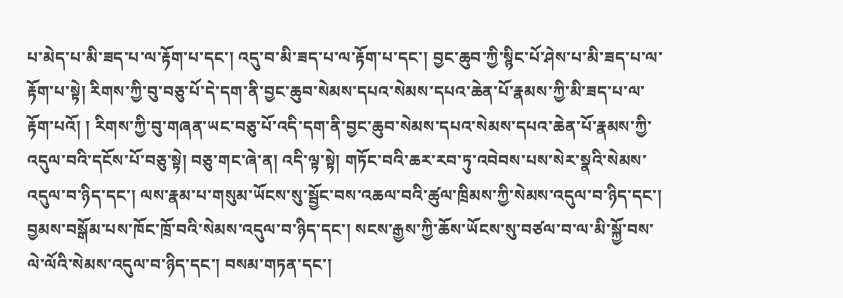པ་མེད་པ་མི་ཟད་པ་ལ་རྟོག་པ་དང་། འདུ་བ་མི་ཟད་པ་ལ་རྟོག་པ་དང་། བྱང་ཆུབ་ཀྱི་སྙིང་པོ་ཤེས་པ་མི་ཟད་པ་ལ་རྟོག་པ་སྟེ། རིགས་ཀྱི་བུ་བཅུ་པོ་དེ་དག་ནི་བྱང་ཆུབ་སེམས་དཔའ་སེམས་དཔའ་ཆེན་པོ་རྣམས་ཀྱི་མི་ཟད་པ་ལ་རྟོག་པའོ། ། རིགས་ཀྱི་བུ་གཞན་ཡང་བཅུ་པོ་འདི་དག་ནི་བྱང་ཆུབ་སེམས་དཔའ་སེམས་དཔའ་ཆེན་པོ་རྣམས་ཀྱི་འདུལ་བའི་དངོས་པོ་བཅུ་སྟེ། བཅུ་གང་ཞེ་ན། འདི་ལྟ་སྟེ། གཏོང་བའི་ཆར་རབ་ཏུ་འབེབས་པས་སེར་སྣའི་སེམས་འདུལ་བ་ཉིད་དང་། ལས་རྣམ་པ་གསུམ་ཡོངས་སུ་སྦྱོང་བས་འཆལ་བའི་ཚུལ་ཁྲིམས་ཀྱི་སེམས་འདུལ་བ་ཉིད་དང་། བྱམས་བསྒོམ་པས་ཁོང་ཁྲོ་བའི་སེམས་འདུལ་བ་ཉིད་དང་། སངས་རྒྱས་ཀྱི་ཆོས་ཡོངས་སུ་བཙལ་བ་ལ་མི་སྐྱོ་བས་ལེ་ལོའི་སེམས་འདུལ་བ་ཉིད་དང་། བསམ་གཏན་དང་།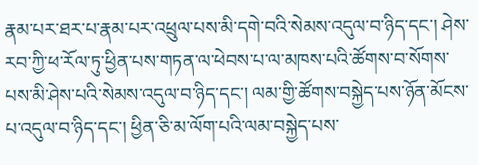རྣམ་པར་ཐར་པ་རྣམ་པར་འཕྲུལ་པས་མི་དགེ་བའི་སེམས་འདུལ་བ་ཉིད་དང་། ཤེས་རབ་ཀྱི་ཕ་རོལ་ཏུ་ཕྱིན་པས་གཏན་ལ་ཕེབས་པ་ལ་མཁས་པའི་ཚོགས་བ་སོགས་པས་མི་ཤེས་པའི་སེམས་འདུལ་བ་ཉིད་དང་། ལམ་གྱི་ཚོགས་བསྐྱེད་པས་ཉོན་མོངས་པ་འདུལ་བ་ཉིད་དང་། ཕྱིན་ཅི་མ་ལོག་པའི་ལམ་བསྐྱེད་པས་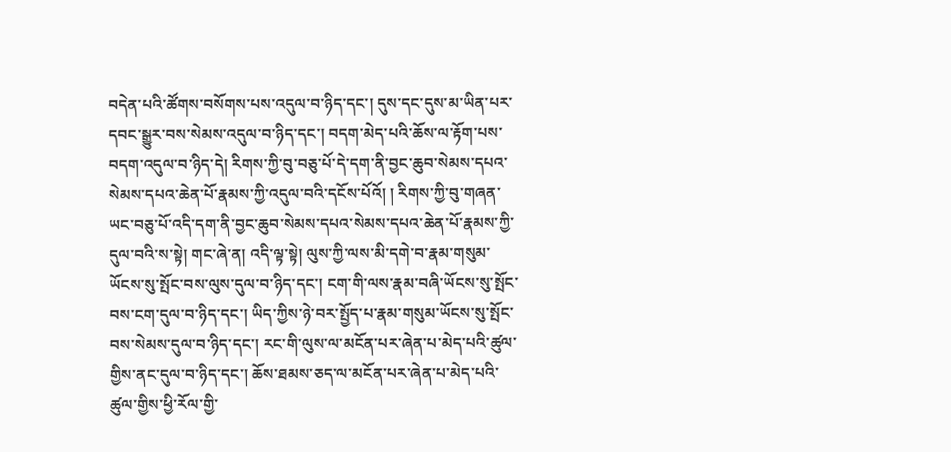བདེན་པའི་ཚོགས་བསོགས་པས་འདུལ་བ་ཉིད་དང་། དུས་དང་དུས་མ་ཡིན་པར་དབང་སྒྱུར་བས་སེམས་འདུལ་བ་ཉིད་དང་། བདག་མེད་པའི་ཆོས་ལ་རྟོག་པས་བདག་འདུལ་བ་ཉིད་དེ། རིགས་ཀྱི་བུ་བཅུ་པོ་དེ་དག་ནི་བྱང་ཆུབ་སེམས་དཔའ་སེམས་དཔའ་ཆེན་པོ་རྣམས་ཀྱི་འདུལ་བའི་དངོས་པོའོ། ། རིགས་ཀྱི་བུ་གཞན་ཡང་བཅུ་པོ་འདི་དག་ནི་བྱང་ཆུབ་སེམས་དཔའ་སེམས་དཔའ་ཆེན་པོ་རྣམས་ཀྱི་དུལ་བའི་ས་སྟེ། གང་ཞེ་ན། འདི་ལྟ་སྟེ། ལུས་ཀྱི་ལས་མི་དགེ་བ་རྣམ་གསུམ་ཡོངས་སུ་སྤོང་བས་ལུས་དུལ་བ་ཉིད་དང་། ངག་གི་ལས་རྣམ་བཞི་ཡོངས་སུ་སྤོང་བས་ངག་དུལ་བ་ཉིད་དང་། ཡིད་ཀྱིས་ཉེ་བར་སྤྱོད་པ་རྣམ་གསུམ་ཡོངས་སུ་སྤོང་བས་སེམས་དུལ་བ་ཉིད་དང་། རང་གི་ལུས་ལ་མངོན་པར་ཞེན་པ་མེད་པའི་ཚུལ་གྱིས་ནང་དུལ་བ་ཉིད་དང་། ཆོས་ཐམས་ཅད་ལ་མངོན་པར་ཞེན་པ་མེད་པའི་ཚུལ་གྱིས་ཕྱི་རོལ་གྱི་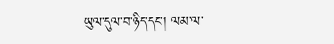ཡུལ་དུལ་བ་ཉིད་དང་། ལམ་ལ་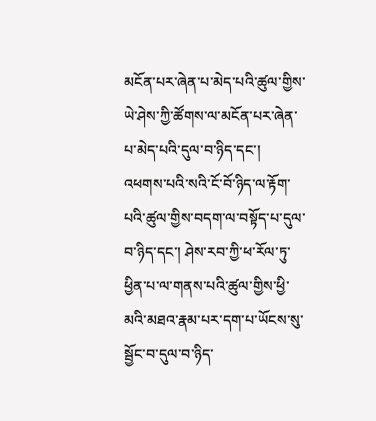མངོན་པར་ཞེན་པ་མེད་པའི་ཚུལ་གྱིས་ཡེ་ཤེས་ཀྱི་ཚོགས་ལ་མངོན་པར་ཞེན་པ་མེད་པའི་དུལ་བ་ཉིད་དང་། འཕགས་པའི་སའི་ངོ་བོ་ཉིད་ལ་རྟོག་པའི་ཚུལ་གྱིས་བདག་ལ་བསྟོད་པ་དུལ་བ་ཉིད་དང་། ཤེས་རབ་ཀྱི་ཕ་རོལ་ཏུ་ཕྱིན་པ་ལ་གནས་པའི་ཚུལ་གྱིས་ཕྱི་མའི་མཐའ་རྣམ་པར་དག་པ་ཡོངས་སུ་སྦྱོང་བ་དུལ་བ་ཉིད་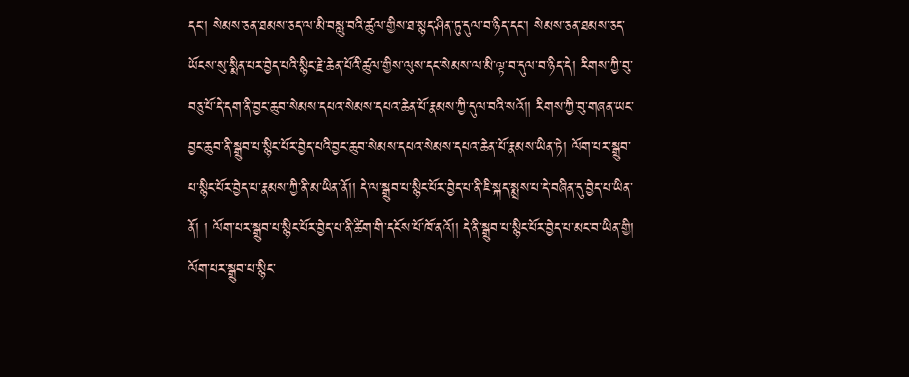དང་། སེམས་ཅན་ཐམས་ཅད་ལ་མི་བསླུ་བའི་ཚུལ་གྱིས་ཐ་སྙད་ཤིན་ཏུ་དུལ་བ་ཉིད་དང་། སེམས་ཅན་ཐམས་ཅད་ཡོངས་སུ་སྨིན་པར་བྱེད་པའི་སྙིང་རྗེ་ཆེན་པོའི་ཚུལ་གྱིས་ལུས་དང་སེམས་ལ་མི་ལྟ་བ་དུལ་བ་ཉིད་དེ། རིགས་ཀྱི་བུ་བཅུ་པོ་དེ་དག་ནི་བྱང་ཆུབ་སེམས་དཔའ་སེམས་དཔའ་ཆེན་པོ་རྣམས་ཀྱི་དུལ་བའི་སའོ།། རིགས་ཀྱི་བུ་གཞན་ཡང་བྱང་ཆུབ་ནི་སྒྲུབ་པ་སྙིང་པོར་བྱེད་པའི་བྱང་ཆུབ་སེམས་དཔའ་སེམས་དཔའ་ཆེན་པོ་རྣམས་ཡིན་ཏེ། ལོག་པར་སྒྲུབ་པ་སྙིང་པོར་བྱེད་པ་རྣམས་ཀྱི་ནི་མ་ཡིན་ནོ།། དེ་ལ་སྒྲུབ་པ་སྙིང་པོར་བྱེད་པ་ནི་ཇི་སྐད་སྨྲས་པ་དེ་བཞིན་དུ་བྱེད་པ་ཡིན་ནོ། ། ལོག་པར་སྒྲུབ་པ་སྙིང་པོར་བྱེད་པ་ནི་ཚིག་གི་དངོས་པོ་ཁོ་ནའོ།། དེ་ནི་སྒྲུབ་པ་སྙིང་པོར་བྱེད་པ་མང་བ་ཡིན་གྱི། ལོག་པར་སྒྲུབ་པ་སྙིང་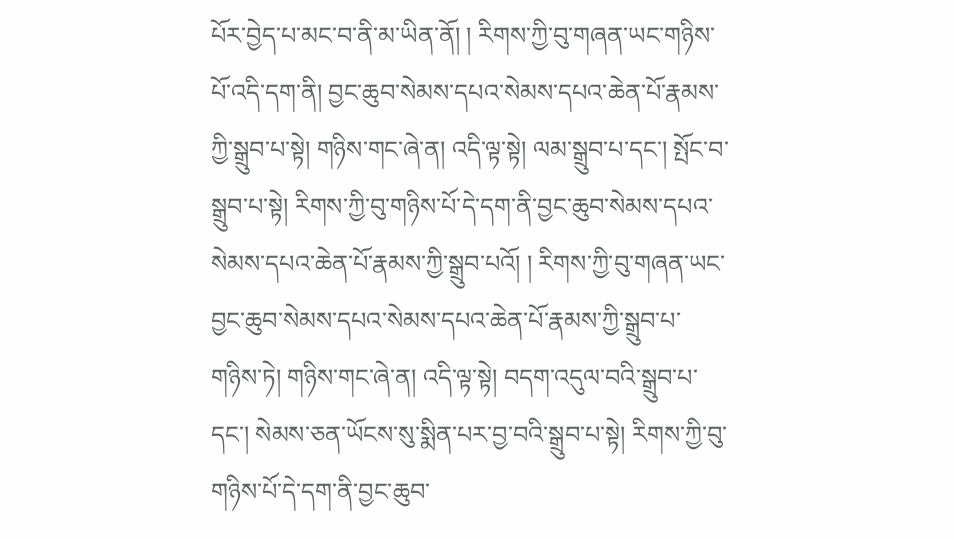པོར་བྱེད་པ་མང་བ་ནི་མ་ཡིན་ནོ། ། རིགས་ཀྱི་བུ་གཞན་ཡང་གཉིས་པོ་འདི་དག་ནི། བྱང་ཆུབ་སེམས་དཔའ་སེམས་དཔའ་ཆེན་པོ་རྣམས་ཀྱི་སྒྲུབ་པ་སྟེ། གཉིས་གང་ཞེ་ན། འདི་ལྟ་སྟེ། ལམ་སྒྲུབ་པ་དང་། སྤོང་བ་སྒྲུབ་པ་སྟེ། རིགས་ཀྱི་བུ་གཉིས་པོ་དེ་དག་ནི་བྱང་ཆུབ་སེམས་དཔའ་སེམས་དཔའ་ཆེན་པོ་རྣམས་ཀྱི་སྒྲུབ་པའོ། ། རིགས་ཀྱི་བུ་གཞན་ཡང་བྱང་ཆུབ་སེམས་དཔའ་སེམས་དཔའ་ཆེན་པོ་རྣམས་ཀྱི་སྒྲུབ་པ་གཉིས་ཏེ། གཉིས་གང་ཞེ་ན། འདི་ལྟ་སྟེ། བདག་འདུལ་བའི་སྒྲུབ་པ་དང་། སེམས་ཅན་ཡོངས་སུ་སྨིན་པར་བྱ་བའི་སྒྲུབ་པ་སྟེ། རིགས་ཀྱི་བུ་གཉིས་པོ་དེ་དག་ནི་བྱང་ཆུབ་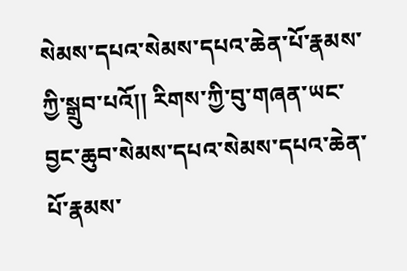སེམས་དཔའ་སེམས་དཔའ་ཆེན་པོ་རྣམས་ཀྱི་སྒྲུབ་པའོ།། རིགས་ཀྱི་བུ་གཞན་ཡང་བྱང་ཆུབ་སེམས་དཔའ་སེམས་དཔའ་ཆེན་པོ་རྣམས་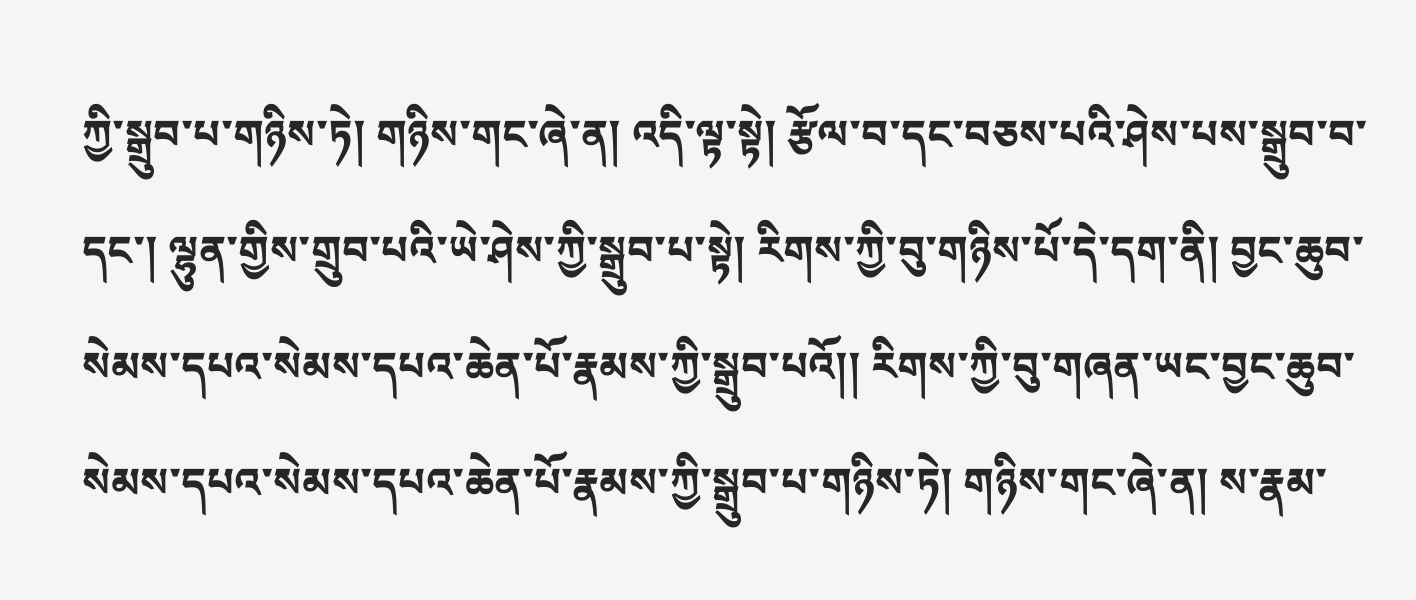ཀྱི་སྒྲུབ་པ་གཉིས་ཏེ། གཉིས་གང་ཞེ་ན། འདི་ལྟ་སྟེ། རྩོལ་བ་དང་བཅས་པའི་ཤེས་པས་སྒྲུབ་བ་དང་། ལྷུན་གྱིས་གྲུབ་པའི་ཡེ་ཤེས་ཀྱི་སྒྲུབ་པ་སྟེ། རིགས་ཀྱི་བུ་གཉིས་པོ་དེ་དག་ནི། བྱང་ཆུབ་སེམས་དཔའ་སེམས་དཔའ་ཆེན་པོ་རྣམས་ཀྱི་སྒྲུབ་པའོ།། རིགས་ཀྱི་བུ་གཞན་ཡང་བྱང་ཆུབ་སེམས་དཔའ་སེམས་དཔའ་ཆེན་པོ་རྣམས་ཀྱི་སྒྲུབ་པ་གཉིས་ཏེ། གཉིས་གང་ཞེ་ན། ས་རྣམ་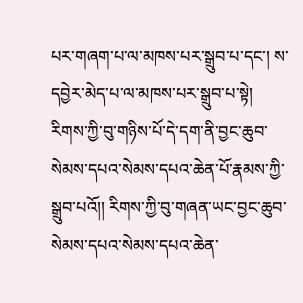པར་གཞག་པ་ལ་མཁས་པར་སྒྲུབ་པ་དང་། ས་དབྱེར་མེད་པ་ལ་མཁས་པར་སྒྲུབ་པ་སྟེ། རིགས་ཀྱི་བུ་གཉིས་པོ་དེ་དག་ནི་བྱང་ཆུབ་སེམས་དཔའ་སེམས་དཔའ་ཆེན་པོ་རྣམས་ཀྱི་སྒྲུབ་པའོ།། རིགས་ཀྱི་བུ་གཞན་ཡང་བྱང་ཆུབ་སེམས་དཔའ་སེམས་དཔའ་ཆེན་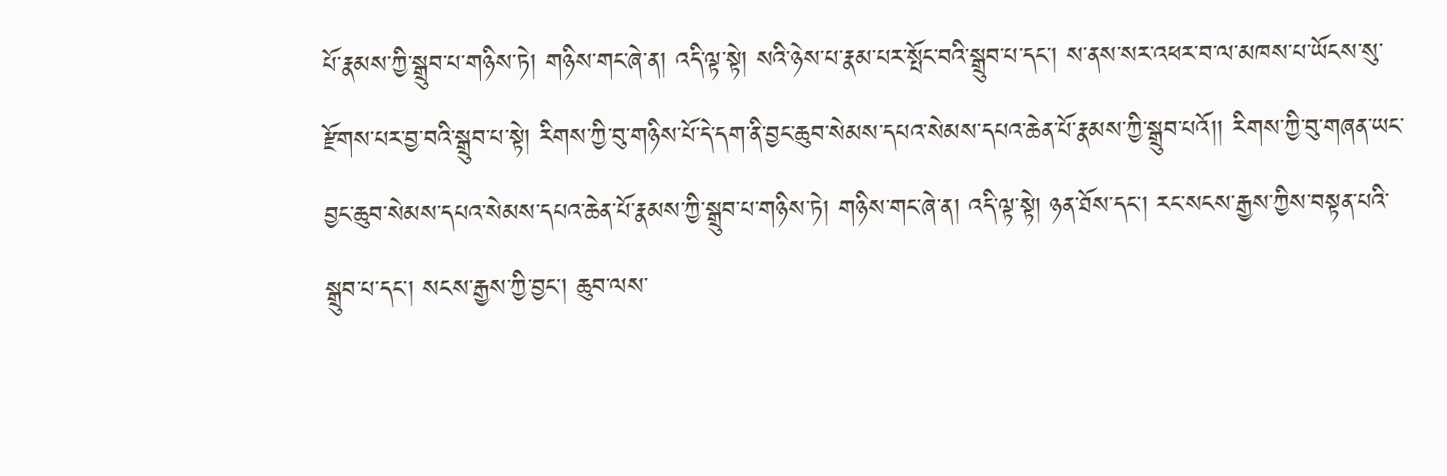པོ་རྣམས་ཀྱི་སྒྲུབ་པ་གཉིས་ཏེ། གཉིས་གང་ཞེ་ན། འདི་ལྟ་སྟེ། སའི་ཉེས་པ་རྣམ་པར་སྤོང་བའི་སྒྲུབ་པ་དང་། ས་ནས་སར་འཕར་བ་ལ་མཁས་པ་ཡོངས་སུ་རྫོགས་པར་བྱ་བའི་སྒྲུབ་པ་སྟེ། རིགས་ཀྱི་བུ་གཉིས་པོ་དེ་དག་ནི་བྱང་ཆུབ་སེམས་དཔའ་སེམས་དཔའ་ཆེན་པོ་རྣམས་ཀྱི་སྒྲུབ་པའོ།། རིགས་ཀྱི་བུ་གཞན་ཡང་བྱང་ཆུབ་སེམས་དཔའ་སེམས་དཔའ་ཆེན་པོ་རྣམས་ཀྱི་སྒྲུབ་པ་གཉིས་ཏེ། གཉིས་གང་ཞེ་ན། འདི་ལྟ་སྟེ། ཉན་ཐོས་དང་། རང་སངས་རྒྱས་ཀྱིས་བསྟན་པའི་སྒྲུབ་པ་དང་། སངས་རྒྱས་ཀྱི་བྱང། ཆུབ་ལས་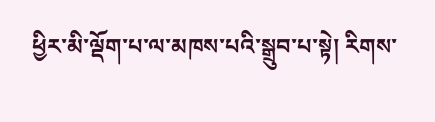ཕྱིར་མི་ལྡོག་པ་ལ་མཁས་པའི་སྒྲུབ་པ་སྟེ། རིགས་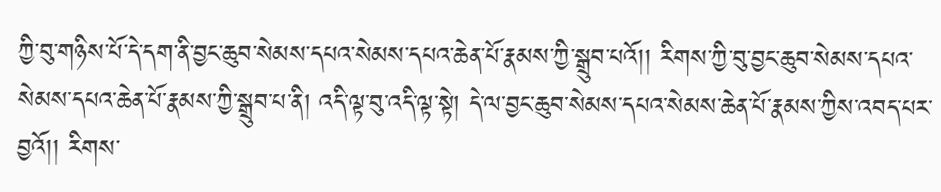ཀྱི་བུ་གཉིས་པོ་དེ་དག་ནི་བྱང་ཆུབ་སེམས་དཔའ་སེམས་དཔའ་ཆེན་པོ་རྣམས་ཀྱི་སྒྲུབ་པའོ།། རིགས་ཀྱི་བུ་བྱང་ཆུབ་སེམས་དཔའ་སེམས་དཔའ་ཆེན་པོ་རྣམས་ཀྱི་སྒྲུབ་པ་ནི། འདི་ལྟ་བུ་འདི་ལྟ་སྟེ། དེ་ལ་བྱང་ཆུབ་སེམས་དཔའ་སེམས་ཆེན་པོ་རྣམས་ཀྱིས་འབད་པར་བྱའོ།། རིགས་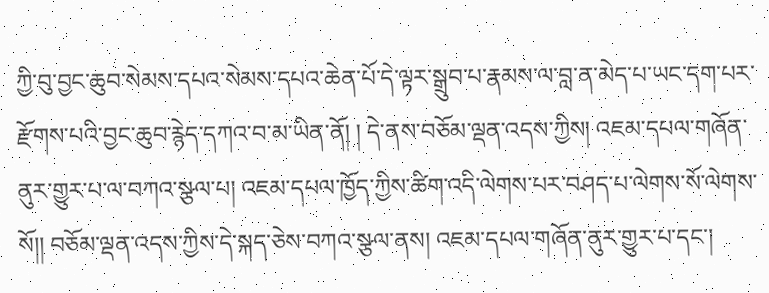ཀྱི་བུ་བྱང་ཆུབ་སེམས་དཔའ་སེམས་དཔའ་ཆེན་པོ་དེ་ལྟར་སྒྲུབ་པ་རྣམས་ལ་བླ་ན་མེད་པ་ཡང་དག་པར་རྫོགས་པའི་བྱང་ཆུབ་རྙེད་དཀའ་བ་མ་ཡིན་ནོ། ། དེ་ནས་བཅོམ་ལྡན་འདས་ཀྱིས། འཇམ་དཔལ་གཞོན་ནུར་གྱུར་པ་ལ་བཀའ་སྩལ་པ། འཇམ་དཔལ་ཁྱོད་ཀྱིས་ཚིག་འདི་ལེགས་པར་བཤད་པ་ལེགས་སོ་ལེགས་སོ།། བཅོམ་ལྡན་འདས་ཀྱིས་དེ་སྐད་ཅེས་བཀའ་སྩལ་ནས། འཇམ་དཔལ་གཞོན་ནུར་གྱུར་པ་དང་།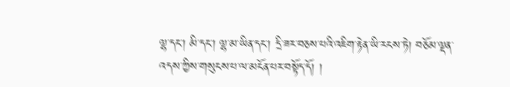ལྷ་དང་། མི་དང་། ལྷ་མ་ཡིན་དང་། དྲི་ཟར་བཅས་པའི་འཇིག་རྟེན་ཡི་རངས་ཏེ། བཅོམ་ལྡན་འདས་ཀྱིས་གསུངས་པ་ལ་མངོན་པར་བསྟོད་དོ། །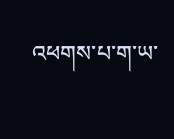འཕགས་པ་ག་ཡ་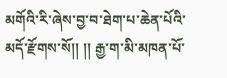མགོའི་རི་ཞེས་བྱ་བ་ཐེག་པ་ཆེན་པོའི་མདོ་རྫོགས་སོ།། །། རྒྱ་ག་མི་མཁན་པོ་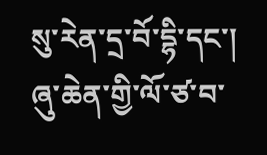སུ་རེན་དྲ་བོ་དྷི་དང་། ཞུ་ཆེན་གྱི་ལོ་ཙ་བ་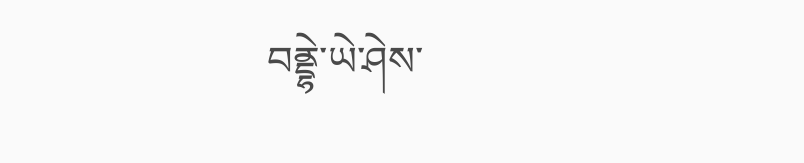བནྡྷེ་ཡེ་ཤེས་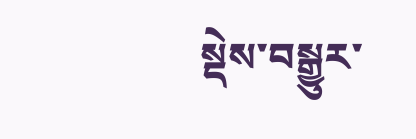སྡེས་བསྒྱུར་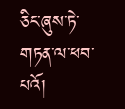ཅིང་ཞུས་ཏེ་གཏན་ལ་ཕབ་པའོ།